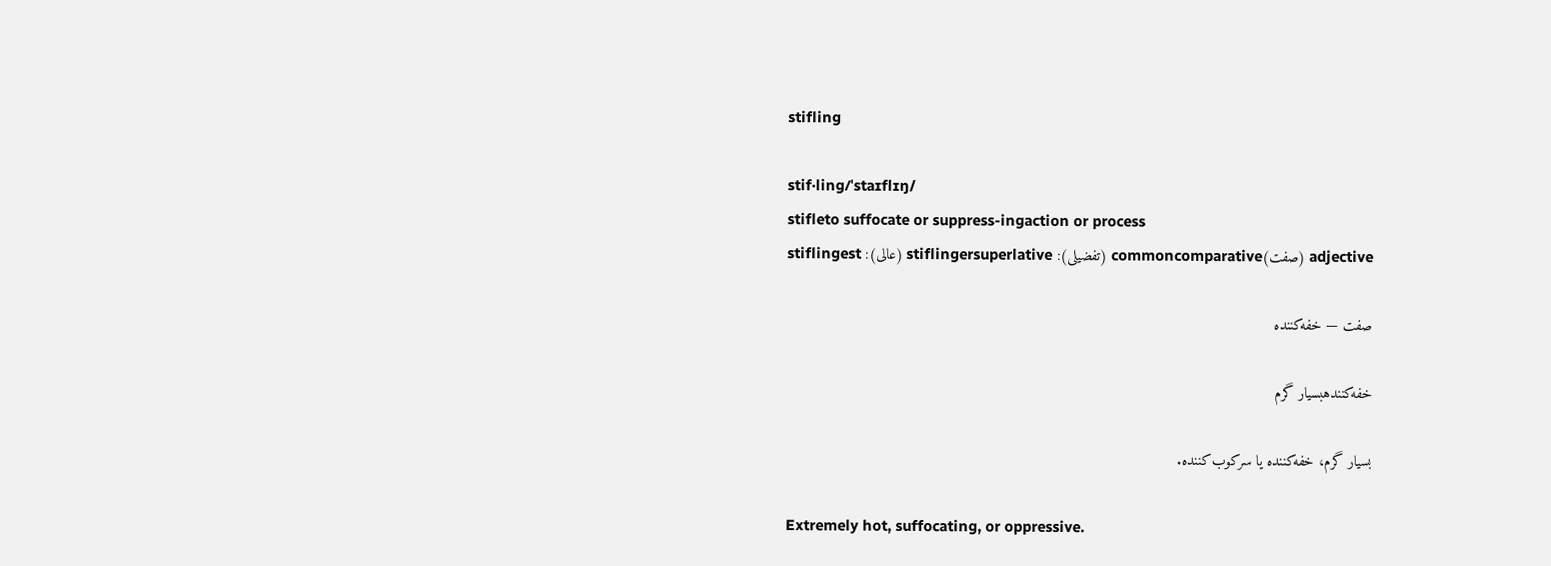stifling

stif·ling/ˈstaɪflɪŋ/
stifleto suffocate or suppress-ingaction or process
adjective (صفت)commoncomparative (تفضیلی): stiflingersuperlative (عالی): stiflingest

صفت — خفه‌کننده

خفه‌کنندهبسیار گرم

بسیار گرم، خفه‌کننده یا سرکوب‌کننده.

Extremely hot, suffocating, or oppressive.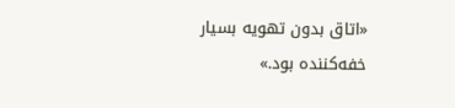«اتاق بدون تهویه بسیار خفه‌کننده بود.»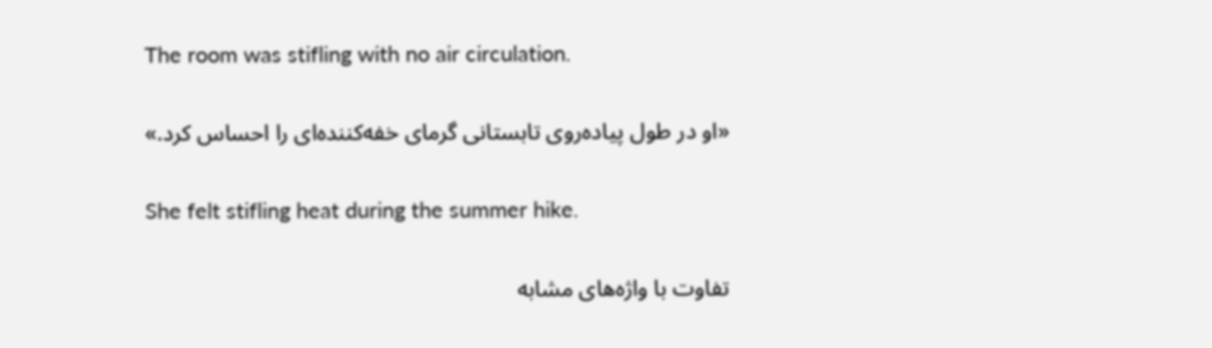The room was stifling with no air circulation.

«او در طول پیاده‌روی تابستانی گرمای خفه‌کننده‌ای را احساس کرد.»

She felt stifling heat during the summer hike.

تفاوت با واژه‌های مشابه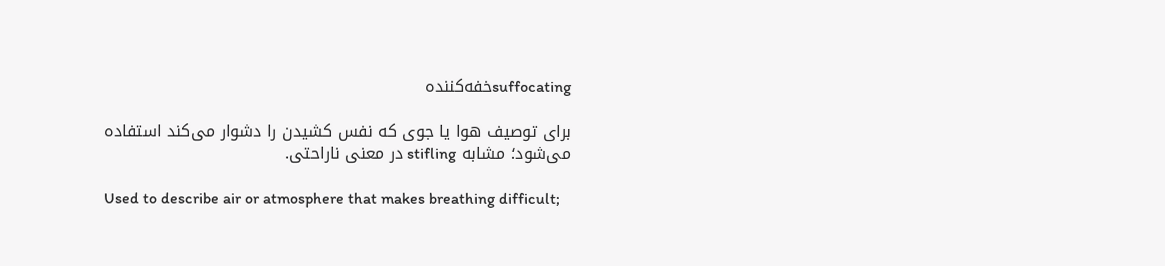suffocatingخفه‌کننده

برای توصیف هوا یا جوی که نفس کشیدن را دشوار می‌کند استفاده می‌شود؛ مشابه stifling در معنی ناراحتی.

Used to describe air or atmosphere that makes breathing difficult;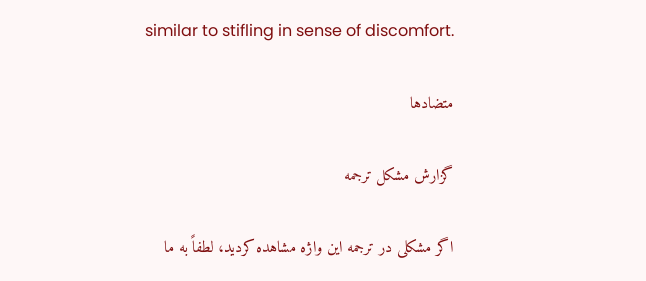similar to stifling in sense of discomfort.

متضادها

گزارش مشکل ترجمه

اگر مشکلی در ترجمه این واژه مشاهده کردید، لطفاً به ما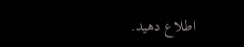اطلاع دهید.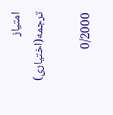امتیاز ترجمه(اختیاری)

0/2000